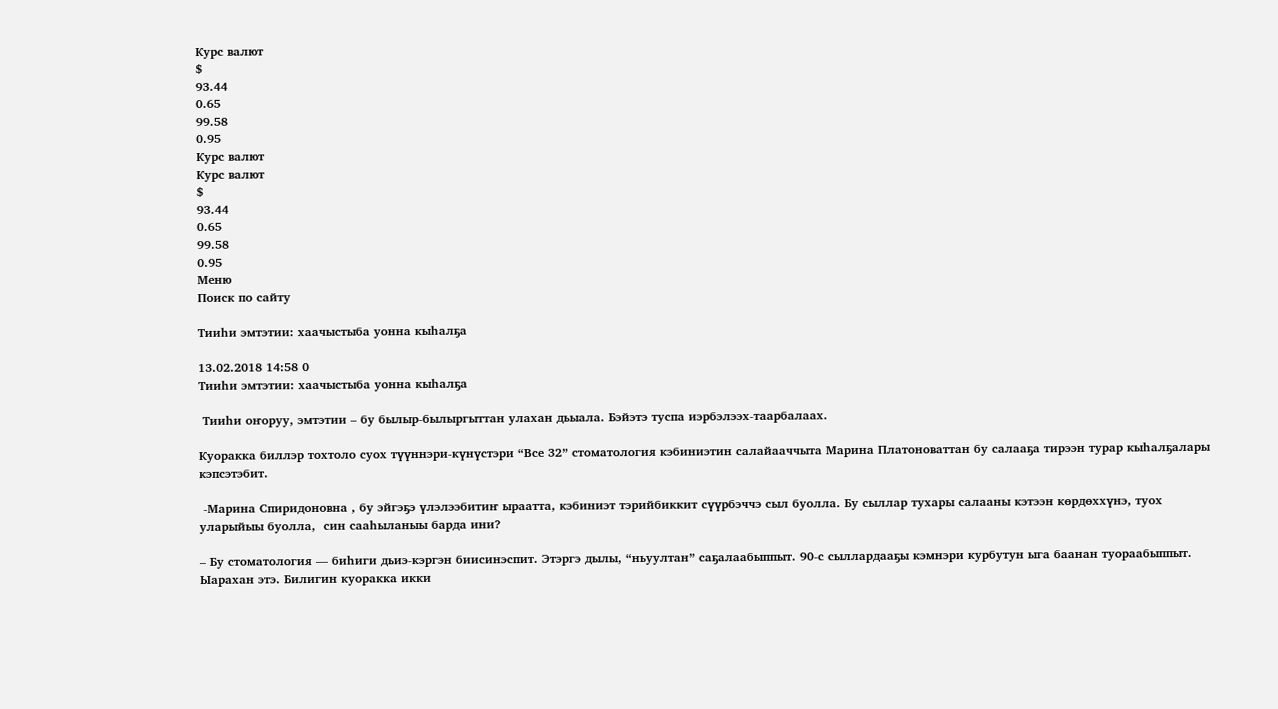Курс валют
$
93.44
0.65
99.58
0.95
Курс валют
Курс валют
$
93.44
0.65
99.58
0.95
Меню
Поиск по сайту

Тииһи эмтэтии: хаачыстыба уонна кыһалҕа

13.02.2018 14:58 0
Тииһи эмтэтии: хаачыстыба уонна кыһалҕа

 Тииһи оҥоруу, эмтэтии – бу былыр-былыргыттан улахан дьыала. Бэйэтэ туспа иэрбэлээх-таарбалаах.

Куоракка биллэр тохтоло суох түүннэри-күнүстэри “Все 32” стоматология кэбиниэтин салайааччыта Марина Платоноваттан бу салааҕа тирээн турар кыһалҕалары кэпсэтэбит.

 -Марина Спиридоновна , бу эйгэҕэ үлэлээбитиҥ ыраатта, кэбиниэт тэрийбиккит сүүрбэччэ сыл буолла. Бу сыллар тухары салааны кэтээн көрдөххүнэ, туох уларыйыы буолла,  син сааһыланыы барда ини?

– Бу стоматология — биһиги дьиэ-кэргэн биисинэспит. Этэргэ дылы, “ньуултан” саҕалаабыппыт. 90-с сыллардааҕы кэмнэри курбутун ыга баанан туораабыппыт. Ыарахан этэ. Билигин куоракка икки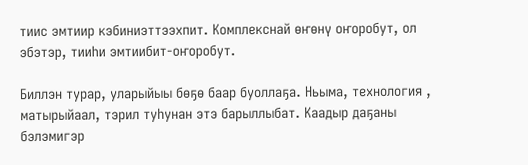тиис эмтиир кэбиниэттээхпит. Комплекснай өҥөнү оҥоробут, ол эбэтэр, тииһи эмтиибит-оҥоробут.

Биллэн турар, уларыйыы бөҕө баар буоллаҕа. Ньыма, технология , матырыйаал, тэрил туһунан этэ барыллыбат. Каадыр даҕаны бэлэмигэр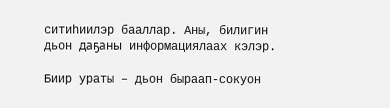ситиһиилэр бааллар. Аны, билигин дьон даҕаны информациялаах кэлэр.

Биир ураты – дьон быраап-сокуон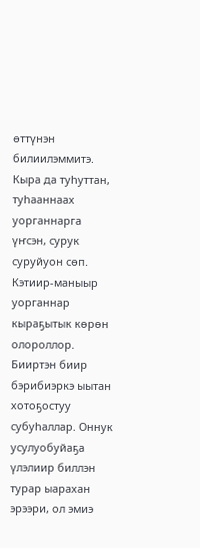өттүнэн билиилэммитэ. Кыра да туһуттан, туһааннаах уорганнарга үҥсэн, сурук суруйуон сөп. Кэтиир-маныыр уорганнар кыраҕытык көрөн олороллор. Бииртэн биир бэрибиэркэ ыытан хотоҕостуу субуһаллар. Оннук усулуобуйаҕа үлэлиир биллэн турар ыарахан эрээри, ол эмиэ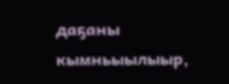даҕаны кымньыылыыр,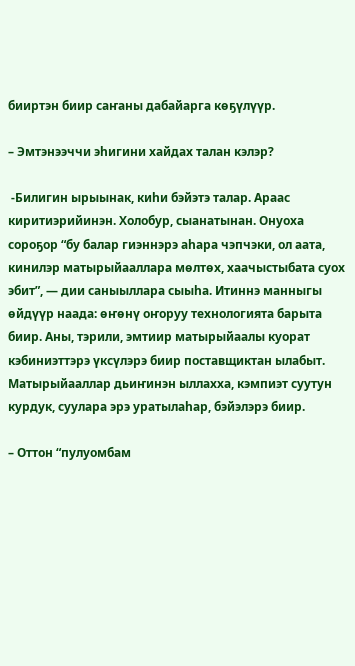бииртэн биир саҥаны дабайарга көҕүлүүр.

– Эмтэнээччи эһигини хайдах талан кэлэр?

 -Билигин ырыынак, киһи бэйэтэ талар. Араас киритиэрийинэн. Холобур, сыанатынан. Онуоха сороҕор “бу балар гиэннэрэ аһара чэпчэки, ол аата, кинилэр матырыйааллара мөлтөх, хаачыстыбата суох эбит”, — дии саныыллара сыыһа. Итиннэ манныгы өйдүүр наада: өҥөнү оҥоруу технологията барыта биир. Аны, тэрили, эмтиир матырыйаалы куорат кэбиниэттэрэ үксүлэрэ биир поставщиктан ылабыт. Матырыйааллар дьиҥинэн ыллахха, кэмпиэт суутун курдук, суулара эрэ уратылаһар, бэйэлэрэ биир.

– Оттон “пулуомбам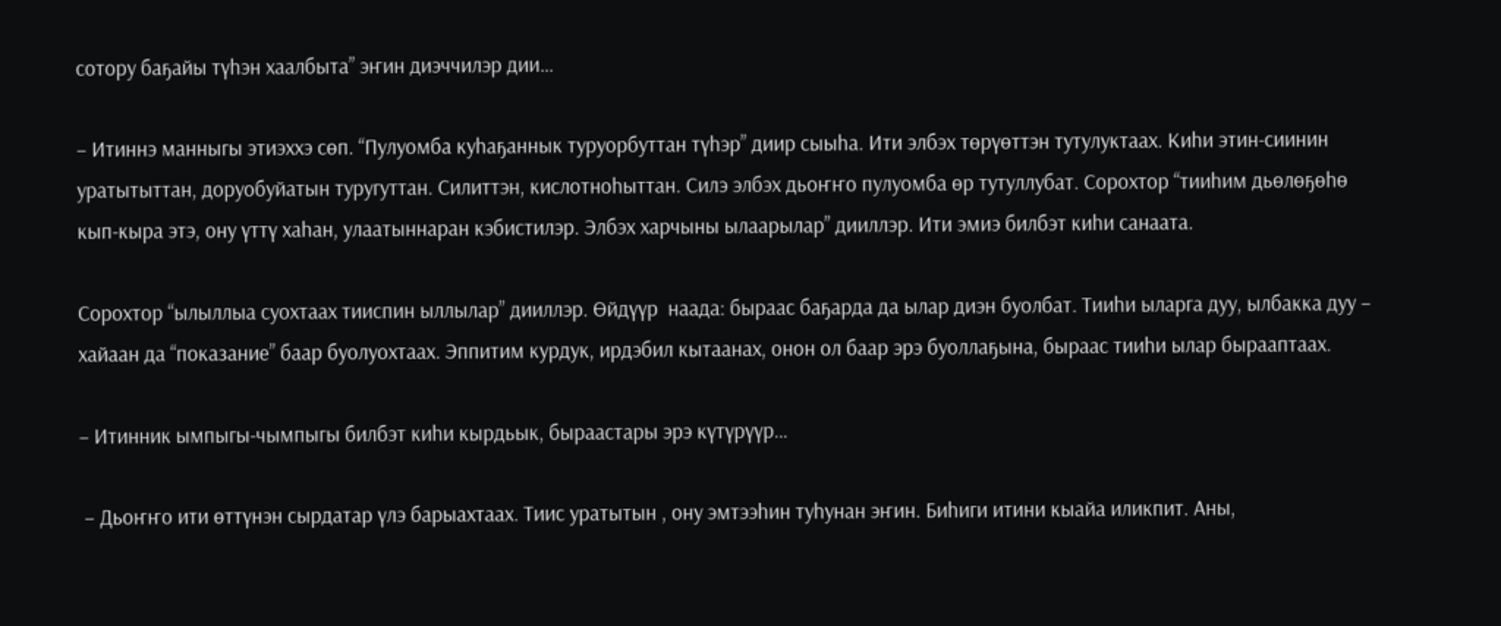сотору баҕайы түһэн хаалбыта” эҥин диэччилэр дии…

– Итиннэ манныгы этиэххэ сөп. “Пулуомба куһаҕаннык туруорбуттан түһэр” диир сыыһа. Ити элбэх төрүөттэн тутулуктаах. Киһи этин-сиинин уратытыттан, доруобуйатын туругуттан. Силиттэн, кислотноһыттан. Силэ элбэх дьоҥҥо пулуомба өр тутуллубат. Сорохтор “тииһим дьөлөҕөһө кып-кыра этэ, ону үттү хаһан, улаатыннаран кэбистилэр. Элбэх харчыны ылаарылар” дииллэр. Ити эмиэ билбэт киһи санаата.

Сорохтор “ылыллыа суохтаах тииспин ыллылар” дииллэр. Өйдүүр  наада: быраас баҕарда да ылар диэн буолбат. Тииһи ыларга дуу, ылбакка дуу – хайаан да “показание” баар буолуохтаах. Эппитим курдук, ирдэбил кытаанах, онон ол баар эрэ буоллаҕына, быраас тииһи ылар бырааптаах.

– Итинник ымпыгы-чымпыгы билбэт киһи кырдьык, быраастары эрэ күтүрүүр…

 – Дьоҥҥо ити өттүнэн сырдатар үлэ барыахтаах. Тиис уратытын , ону эмтээһин туһунан эҥин. Биһиги итини кыайа иликпит. Аны,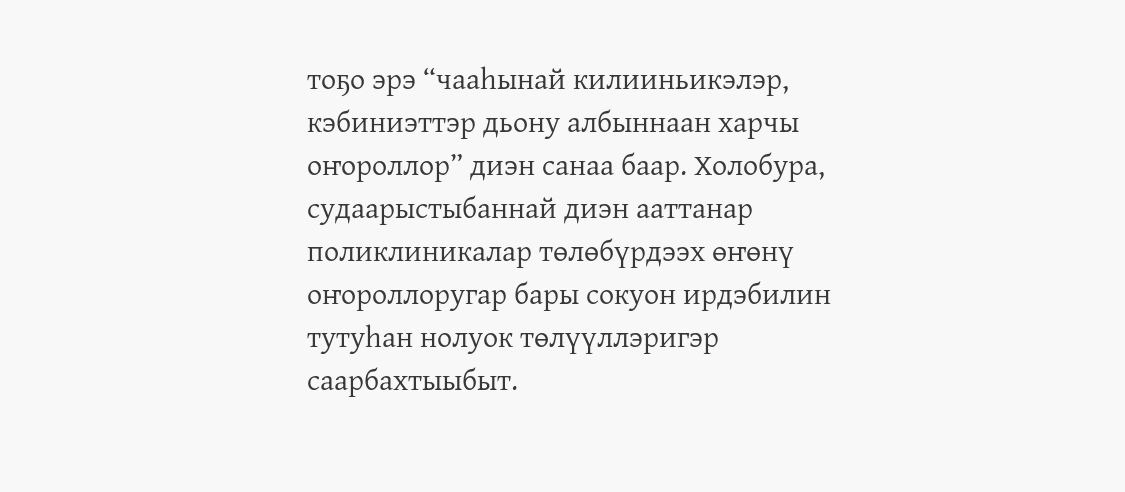тоҕо эрэ “чааһынай килииньикэлэр, кэбиниэттэр дьону албыннаан харчы оҥороллор” диэн санаа баар. Холобура, судаарыстыбаннай диэн ааттанар поликлиникалар төлөбүрдээх өҥөнү оҥороллоругар бары сокуон ирдэбилин тутуһан нолуок төлүүллэригэр саарбахтыыбыт.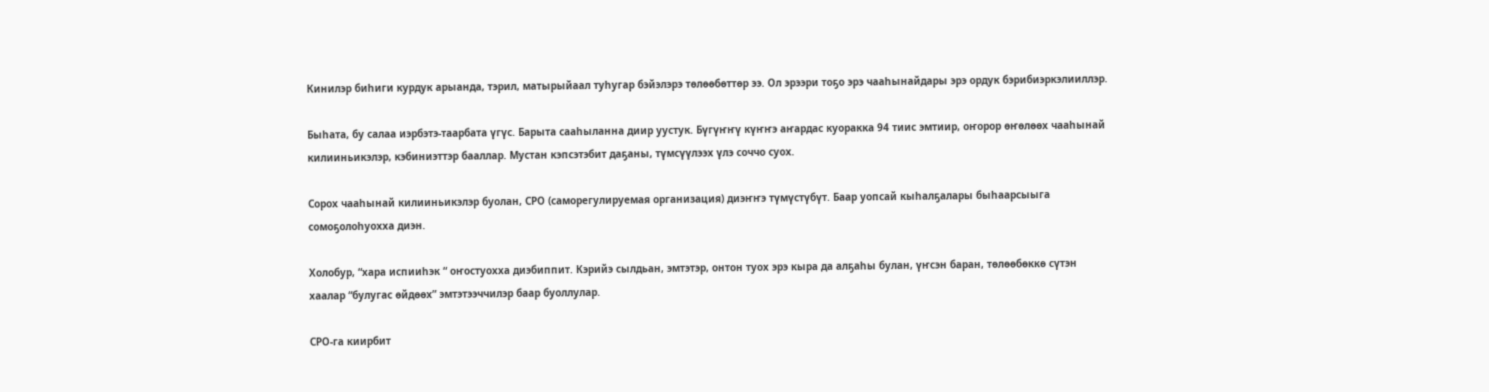Кинилэр биһиги курдук арыанда, тэрил, матырыйаал туһугар бэйэлэрэ төлөөбөттөр ээ. Ол эрээри тоҕо эрэ чааһынайдары эрэ ордук бэрибиэркэлииллэр.

Быһата, бу салаа иэрбэтэ-таарбата үгүс. Барыта сааһыланна диир уустук. Бүгүҥҥү күҥҥэ аҥардас куоракка 94 тиис эмтиир, оҥорор өҥөлөөх чааһынай килииньикэлэр, кэбиниэттэр бааллар. Мустан кэпсэтэбит даҕаны, түмсүүлээх үлэ соччо суох.

Сорох чааһынай килииньикэлэр буолан, СРО (саморегулируемая организация) диэҥҥэ түмүстүбүт. Баар уопсай кыһалҕалары быһаарсыыга сомоҕолоһуохха диэн.

Холобур, “хара испииһэк “ оҥостуохха диэбиппит. Кэрийэ сылдьан, эмтэтэр, онтон туох эрэ кыра да алҕаһы булан, үҥсэн баран, төлөөбөккө сүтэн хаалар “булугас өйдөөх” эмтэтээччилэр баар буоллулар.

СРО-га киирбит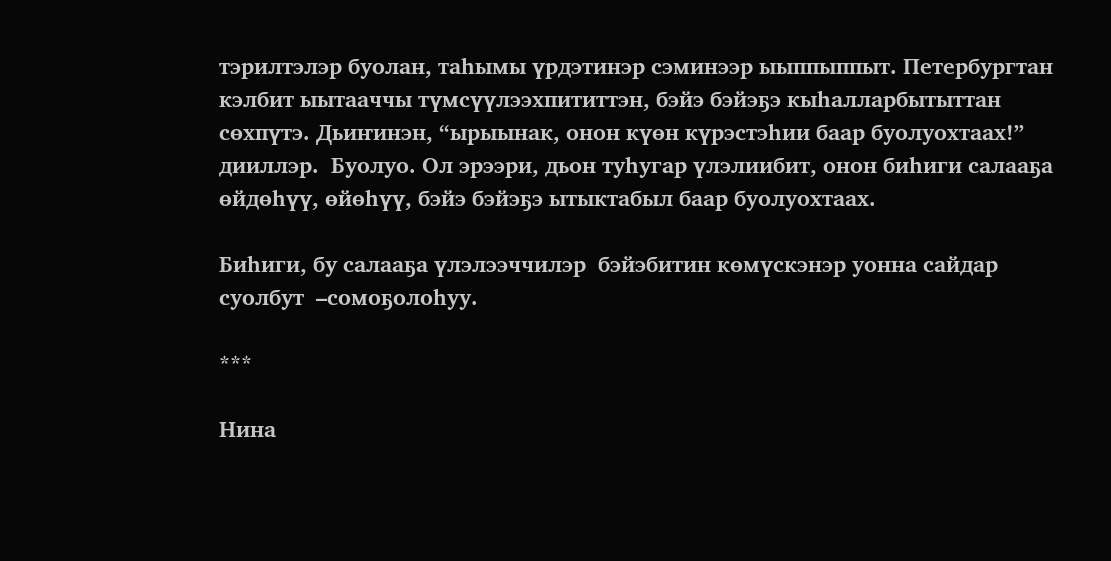тэрилтэлэр буолан, таһымы үрдэтинэр сэминээр ыыппыппыт. Петербургтан кэлбит ыытааччы түмсүүлээхпититтэн, бэйэ бэйэҕэ кыһалларбытыттан сөхпүтэ. Дьиҥинэн, “ырыынак, онон күөн күрэстэһии баар буолуохтаах!” дииллэр.  Буолуо. Ол эрээри, дьон туһугар үлэлиибит, онон биһиги салааҕа  өйдөһүү, өйөһүү, бэйэ бэйэҕэ ытыктабыл баар буолуохтаах.

Биһиги, бу салааҕа үлэлээччилэр  бэйэбитин көмүскэнэр уонна сайдар суолбут  –сомоҕолоһуу.

***

Нина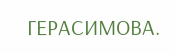ГЕРАСИМОВА.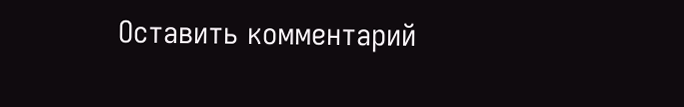Оставить комментарий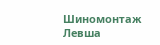Шиномонтаж Левша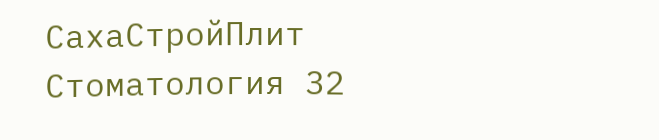СахаСтройПлит
Cтоматология 32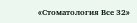«Стоматология Все 32»